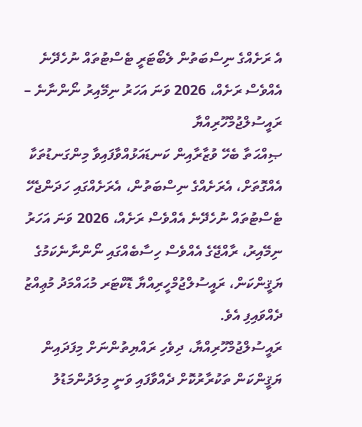އެ ރަށެއްގެ ނިސްބަތުން ލެބޯޓަރީ ޓެސްޓުތައް ނުހެދޭނެ އެއްވެސް ރަށެއް، 2026 ވަނަ އަހަރު ނިމޭއިރު ނޯންނާނެ – ރައީސުލްޖުމްހޫރިއްޔާ
ޞިއްޙަތާ ބެހޭ ވުޒާރާއިން ކަނޑައަޅުއްވާފައިވާ މިންގަނޑުތަކާ އެއްގޮތަށް، އެރަށެއްގެ ނިސްބަތުން، އެރަށެއްގައި ހަދަންޖެހޭ ޓެސްޓުތައް ނުހެދޭނެ އެއްވެސް ރަށެއް، 2026 ވަނަ އަހަރު ނިމޭއިރު، ރާއްޖޭގެ އެއްވެސް ހިސާބެއްގައި ނޯންނާނެކަމުގެ ޔަޤީންކަން، ރައީސުލްޖުމްހީރިއްޔާ ޑޮކްޓަރ މުޙައްމަދު މުޢިއްޒު ދެއްވައިފި އެވެ.
ރައީސުލްޖުމްހޫރިއްޔާ، ދިވެހި ރައްޔިތުންނަށް މިފަދައިން ޔަޤީންކަން ތަކުރާރުކޮށް ދެއްވާފައި ވަނީ މިލަދުންމަޑުލު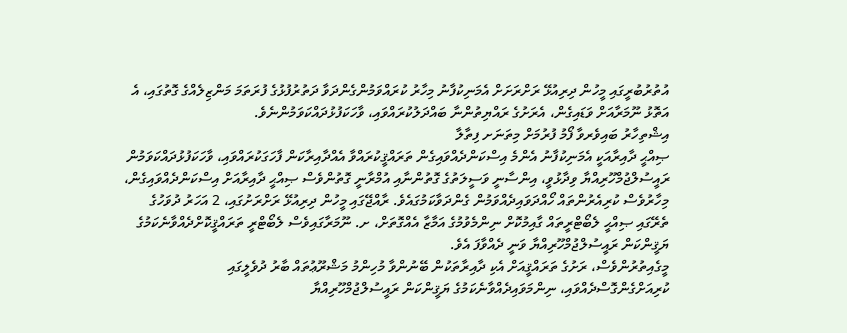އުތުރުބުރީގައި މީހުން ދިރިއުޅޭ ރަށްރަށަށް އެމަނިކުފާނު މިހާރު ކުރައްވަމުންގެންދަވާ ދަތުރުފުޅުގެ ފުރަތަމަ މަންޒިލެއްގެ ގޮތުގައި، އެ އަތޮޅު ނޫމަރާއަށް ވަޑައިގެން، އެރަށުގެ ރައްޔިތުންނާ ބައްދަލުކުރައްވައި، ވާހަކަފުޅުދައްކަވަމުންނެވެ.
އިޝްތިހާރު ބައިވެރވާ ފޯމު ފުރުމަށް މިތަނަށ ފިތާލާ
ޞިއްޙީ ދާއިރާއަކީ އެމަނިކުފާނު އެންމެ އިސްކަންދެއްވައިގެން ތަރައްޤީކުރައްވާ އެއްދާއިރާކަން ފާހަގަކުރައްވައި، ވާހަކަފުޅުދައްކަވަމުން ރައީސުލްޖުމްހޫރިއްޔާ ވިދާޅުވީ، އިންސާނީ ވަސީލަތުގެ ގޮތުންނާއި އުމްރާނީ ގޮތުންވެސް ޞިއްޙީ ދާއިރާއަށް އިސްކަންދެއްވައިގެން، މިހާރުވެސް ކުރިއެރުންތައް ހޯއްދަވައިދެއްވަމުން ގެންދަވާކަމުގައެވެ. ރާއްޖޭގައި މީހުން ދިރިއުޅޭ ރަށްރަށުގައި، 2 އަހަރު ދުވަހުގެ ތެރޭގައި ޞިއްޙީ ލެބޯޓްރީތައް ގާއިމުކޮށް ނިންމެވުމުގެ އަމާޒާ އެއްގޮތަށް، ށ. ނޫމަރާގައިވެސް ލެބޯޓްރީ ތަރައްޤީކޮށްދެއްވާނެކަމުގެ ޔަޤީންކަން ރައީސުލްޖުމްހޫރިއްޔާ ވަނީ ދެއްވާފަ އެވެ.
މީގެއިތުރުންވެސް، ރަށުގެ ތަރައްޤީއަށް އެކި ދާއިރާތަކުން ބޭނުންވާ މުހިންމު މަޝްރޫޢުތައް ބާރު ދުވެލީގައި ކުރިއަށްގެންގޮސްދެއްވައި، ނިންމަވައިދެއްވާނެކަމުގެ ޔަޤީންކަން ރައީސުލްޖުމްހޫރިއްޔާ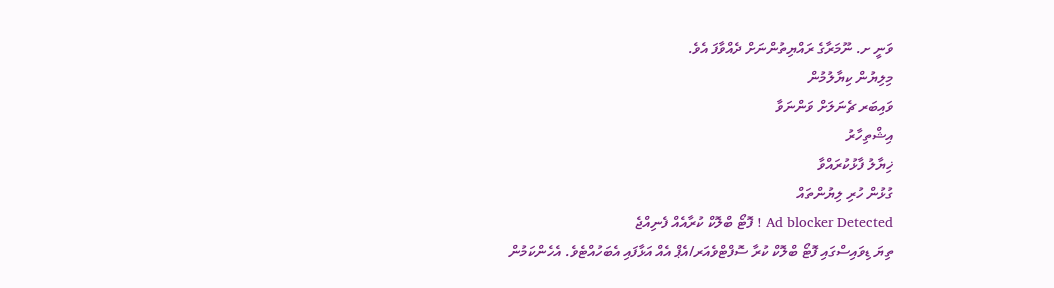ވަނީ ށ. ނޫމަރާގެ ރައްޔިތުންނަށް ދެއްވާފަ އެވެ.
މިލިޔުން ކިޔާލުމުން
ވައިބަރ ޗެނަލަށް ވަންނަވާ
އިޝްތިހާރު
ޚިޔާލު ފާޅުކުރައްވާ
ގުޅުން ހުރި ލިޔުންތައް
Ad blocker Detected ! ފޮޓޯ ބްލޮކް ކުރާއެއް ފެނިއްޖެ
ތިޔަ ޑިވައިސްގައި ފޮޓޯ ބްލޮކް ކުރާ ސޮފްޓްވެއަރ/އެޕް އެއް އަޅާފައި އެބަހުއްޓެވެ. އެހެންކަމުން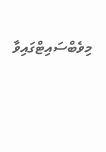މިވެބްސައިޓްގައިވާ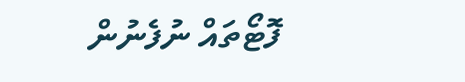ފޮޓޯތައް ނުފެނުން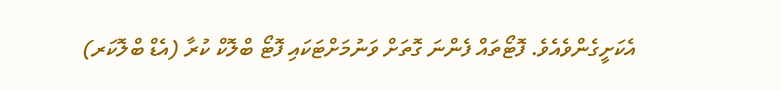އެކަށީގެންވެއެވެ. ފޮޓޯތައް ފެންނަ ގޮތަށް ވަނުމަށްޓަކައި ފޮޓޯ ބްލޮކް ކުރާ (އެޑް ބްލޮކަރ)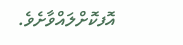އޮފކޮށްލައްވާށެވެ.